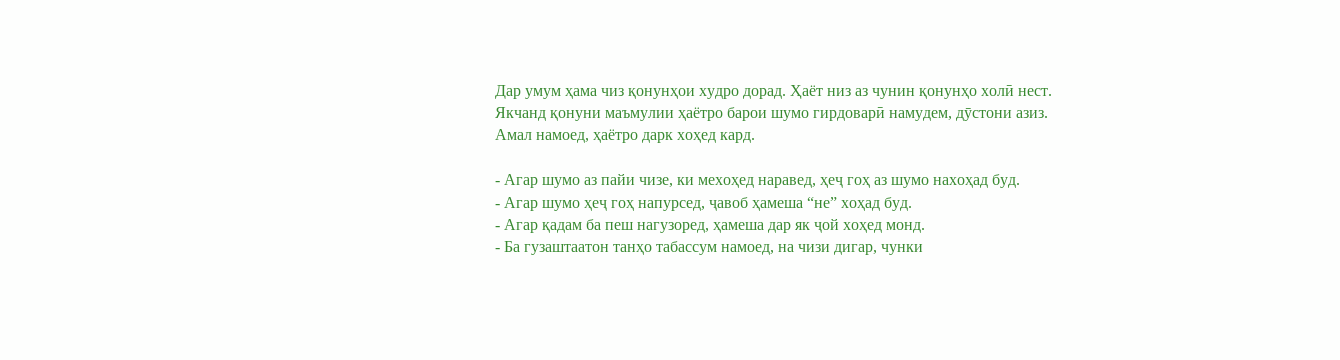Дар умум ҳама чиз қонунҳои худро дорад. Ҳаёт низ аз чунин қонунҳо холӣ нест. Якчанд қонуни маъмулии ҳаётро барои шумо гирдоварӣ намудем, дӯстони азиз. Амал намоед, ҳаётро дарк хоҳед кард.

- Агар шумо аз пайи чизе, ки мехоҳед наравед, ҳеҷ гоҳ аз шумо нахоҳад буд.
- Агар шумо ҳеҷ гоҳ напурсед, ҷавоб ҳамеша “не” хоҳад буд.
- Агар қадам ба пеш нагузоред, ҳамеша дар як ҷой хоҳед монд.
- Ба гузаштаатон танҳо табассум намоед, на чизи дигар, чунки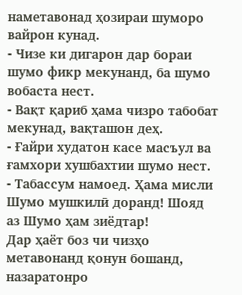наметавонад ҳозираи шуморо вайрон кунад.
- Чизе ки дигарон дар бораи шумо фикр мекунанд, ба шумо вобаста нест.
- Вақт қариб ҳама чизро табобат мекунад, вақташон деҳ.
- Ғайри худатон касе масъул ва ғамхори хушбахтии шумо нест.
- Табассум намоед. Ҳама мисли Шумо мушкилӣ доранд! Шояд аз Шумо ҳам зиёдтар!
Дар ҳаёт боз чи чизҳо метавонанд қонун бошанд, назаратонро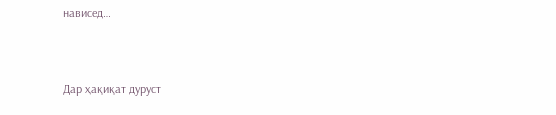нависед…



Дар ҳақиқат дуруст